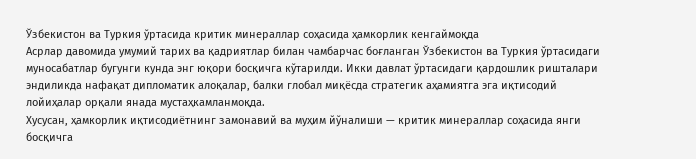Ўзбекистон ва Туркия ўртасида критик минераллар соҳасида ҳамкорлик кенгаймоқда
Асрлар давомида умумий тарих ва қадриятлар билан чамбарчас боғланган Ўзбекистон ва Туркия ўртасидаги муносабатлар бугунги кунда энг юқори босқичга кўтарилди. Икки давлат ўртасидаги қардошлик ришталари эндиликда нафақат дипломатик алоқалар, балки глобал миқёсда стратегик аҳамиятга эга иқтисодий лойиҳалар орқали янада мустаҳкамланмоқда.
Хусусан, ҳамкорлик иқтисодиётнинг замонавий ва муҳим йўналиши — критик минераллар соҳасида янги босқичга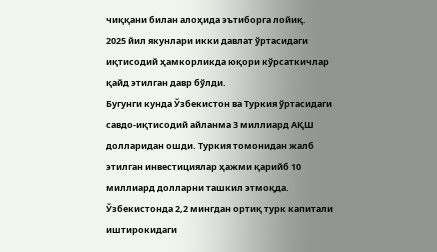чиққани билан алоҳида эътиборга лойиқ.
2025 йил якунлари икки давлат ўртасидаги иқтисодий ҳамкорликда юқори кўрсаткичлар қайд этилган давр бўлди.
Бугунги кунда Ўзбекистон ва Туркия ўртасидаги савдо-иқтисодий айланма 3 миллиард АҚШ долларидан ошди. Туркия томонидан жалб этилган инвестициялар ҳажми қарийб 10 миллиард долларни ташкил этмоқда. Ўзбекистонда 2,2 мингдан ортиқ турк капитали иштирокидаги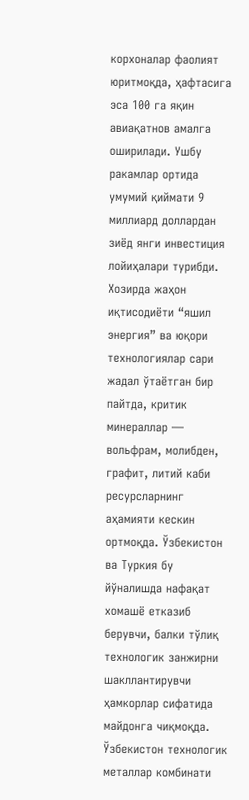корхоналар фаолият юритмоқда, ҳафтасига эса 100 га яқин авиақатнов амалга оширилади. Ушбу ракамлар ортида умумий қиймати 9 миллиард доллардан зиёд янги инвестиция лойиҳалари турибди.
Хозирда жаҳон иқтисодиёти “яшил энергия” ва юқори технологиялар сари жадал ўтаётган бир пайтда, критик минераллар — вольфрам, молибден, графит, литий каби ресурсларнинг аҳамияти кескин ортмоқда. Ўзбекистон ва Туркия бу йўналишда нафақат хомашё етказиб берувчи, балки тўлиқ технологик занжирни шакллантирувчи ҳамкорлар сифатида майдонга чиқмоқда.
Ўзбекистон технологик металлар комбинати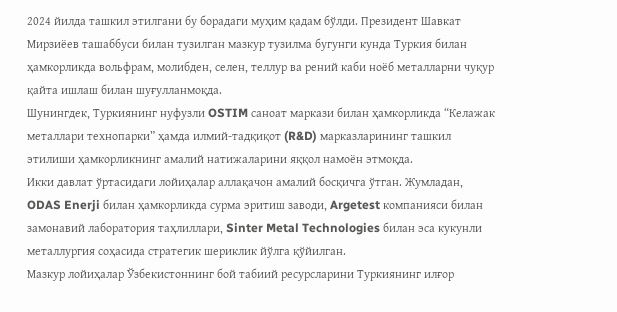2024 йилда ташкил этилгани бу борадаги муҳим қадам бўлди. Президент Шавкат Мирзиёев ташаббуси билан тузилган мазкур тузилма бугунги кунда Туркия билан ҳамкорликда вольфрам, молибден, селен, теллур ва рений каби ноёб металларни чуқур қайта ишлаш билан шуғулланмоқда.
Шунингдек, Туркиянинг нуфузли OSTIM саноат маркази билан ҳамкорликда “Келажак металлари технопарки” ҳамда илмий-тадқиқот (R&D) марказларининг ташкил этилиши ҳамкорликнинг амалий натижаларини яққол намоён этмоқда.
Икки давлат ўртасидаги лойиҳалар аллақачон амалий босқичга ўтган. Жумладан, ODAS Enerji билан ҳамкорликда сурма эритиш заводи, Argetest компанияси билан замонавий лаборатория таҳлиллари, Sinter Metal Technologies билан эса кукунли металлургия соҳасида стратегик шериклик йўлга қўйилган.
Мазкур лойиҳалар Ўзбекистоннинг бой табиий ресурсларини Туркиянинг илғор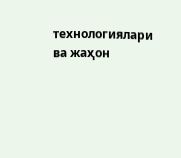технологиялари ва жаҳон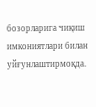бозорларига чиқиш имкониятлари билан уйғунлаштирмоқда.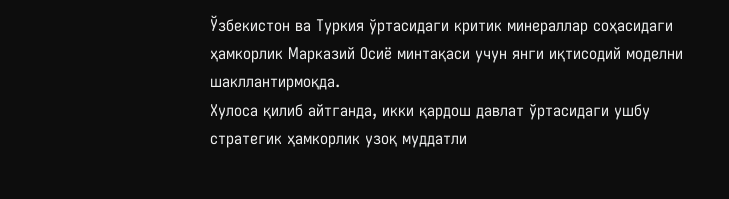Ўзбекистон ва Туркия ўртасидаги критик минераллар соҳасидаги ҳамкорлик Марказий Осиё минтақаси учун янги иқтисодий моделни шакллантирмоқда.
Хулоса қилиб айтганда, икки қардош давлат ўртасидаги ушбу стратегик ҳамкорлик узоқ муддатли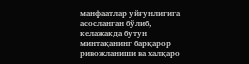манфаатлар уйғунлигига асосланган бўлиб, келажакда бутун минтақанинг барқарор ривожланиши ва халқаро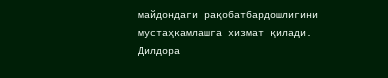майдондаги рақобатбардошлигини мустаҳкамлашга хизмат қилади.
Дилдора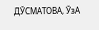ДЎСМАТОВА, ЎзА